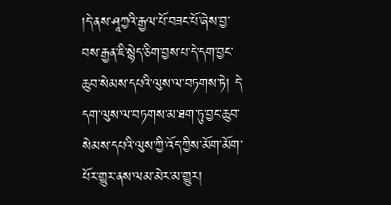།དེ་ནས་ཤཱཀྱའི་རྒྱལ་པོ་བཟང་པོ་ཞེས་བྱ་བས་རྒྱན་ཇི་སྙེད་ཅིག་བྱས་པ་དེ་དག་བྱང་ཆུབ་སེམས་དཔའི་ལུས་ལ་བཏགས་ཏེ། དེ་དག་ལུས་ལ་བཏགས་མ་ཐག་ཏུ་བྱང་ཆུབ་སེམས་དཔའི་ལུས་ཀྱི་འོད་ཀྱིས་མོག་མོག་པོར་གྱུར་ནས་ལམ་མེར་མ་གྱུར།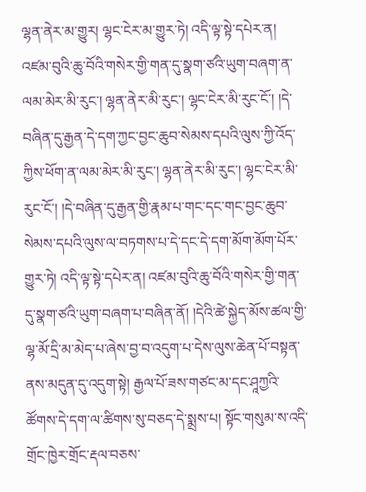ལྷན་ནེར་མ་གྱུར། ལྷང་ངེར་མ་གྱུར་ཏེ། འདི་ལྟ་སྟེ་དཔེར་ན། འཛམ་བུའི་ཆུ་བོའི་གསེར་གྱི་གན་དུ་སྣག་ཙའི་ཡུག་བཞག་ན་ལམ་མེར་མི་རུང་། ལྷན་ནེར་མི་རུང་། ལྷང་ངེར་མི་རུང་ངོ་། །དེ་བཞིན་དུ་རྒྱན་དེ་དག་ཀྱང་བྱང་ཆུབ་སེམས་དཔའི་ལུས་ཀྱི་འོད་ཀྱིས་ཕོག་ན་ལམ་མེར་མི་རུང་། ལྷན་ནེར་མི་རུང་། ལྷང་ངེར་མི་རུང་ངོ་། །དེ་བཞིན་དུ་རྒྱན་གྱི་རྣམ་པ་གང་དང་གང་བྱང་ཆུབ་སེམས་དཔའི་ལུས་ལ་བཏགས་པ་དེ་དང་དེ་དག་མོག་མོག་པོར་གྱུར་ཏེ། འདི་ལྟ་སྟེ་དཔེར་ན། འཛམ་བུའི་ཆུ་བོའི་གསེར་གྱི་གན་དུ་སྣག་ཙའི་ཡུག་བཞག་པ་བཞིན་ནོ། །དེའི་ཚེ་སྐྱེད་མོས་ཚལ་གྱི་ལྷ་མོ་དྲི་མ་མེད་པ་ཞེས་བྱ་བ་འདུག་པ་དེས་ལུས་ཆེན་པོ་བསྟན་ནས་མདུན་དུ་འདུག་སྟེ། རྒྱལ་པོ་ཟས་གཙང་མ་དང་ཤཱཀྱའི་ཚོགས་དེ་དག་ལ་ཚིགས་སུ་བཅད་དེ་སྨྲས་པ། སྟོང་གསུམ་ས་འདི་གྲོང་ཁྱེར་གྲོང་རྡལ་བཅས་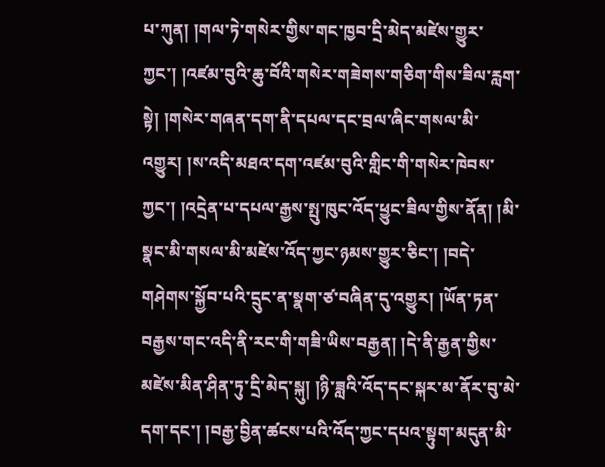པ་ཀུན། །གལ་ཏེ་གསེར་གྱིས་གང་ཁྱབ་དྲི་མེད་མཛེས་གྱུར་ཀྱང་། །འཛམ་བུའི་ཆུ་བོའི་གསེར་གཟེགས་གཅིག་གིས་ཟིལ་རླག་སྟེ། །གསེར་གཞན་དག་ནི་དཔལ་དང་བྲལ་ཞིང་གསལ་མི་འགྱུར། །ས་འདི་མཐའ་དག་འཛམ་བུའི་གླིང་གི་གསེར་ཁེབས་ཀྱང་། །འདྲེན་པ་དཔལ་རྒྱས་སྤུ་ཁུང་འོད་ཕྱུང་ཟིལ་གྱིས་ནོན། །མི་སྣང་མི་གསལ་མི་མཛེས་འོད་ཀྱང་ཉམས་གྱུར་ཅིང་། །བདེ་གཤེགས་སྐྱོབ་པའི་དྲུང་ན་སྣག་ཙ་བཞིན་དུ་འགྱུར། །ཡོན་ཏན་བརྒྱས་གང་འདི་ནི་རང་གི་གཟི་ཡིས་བརྒྱན། །དེ་ནི་རྒྱན་གྱིས་མཛེས་མིན་ཤིན་ཏུ་དྲི་མེད་སྐུ། །ཉི་ཟླའི་འོད་དང་སྐར་མ་ནོར་བུ་མེ་དག་དང་། །བརྒྱ་བྱིན་ཚངས་པའི་འོད་ཀྱང་དཔའ་སྟུག་མདུན་མི་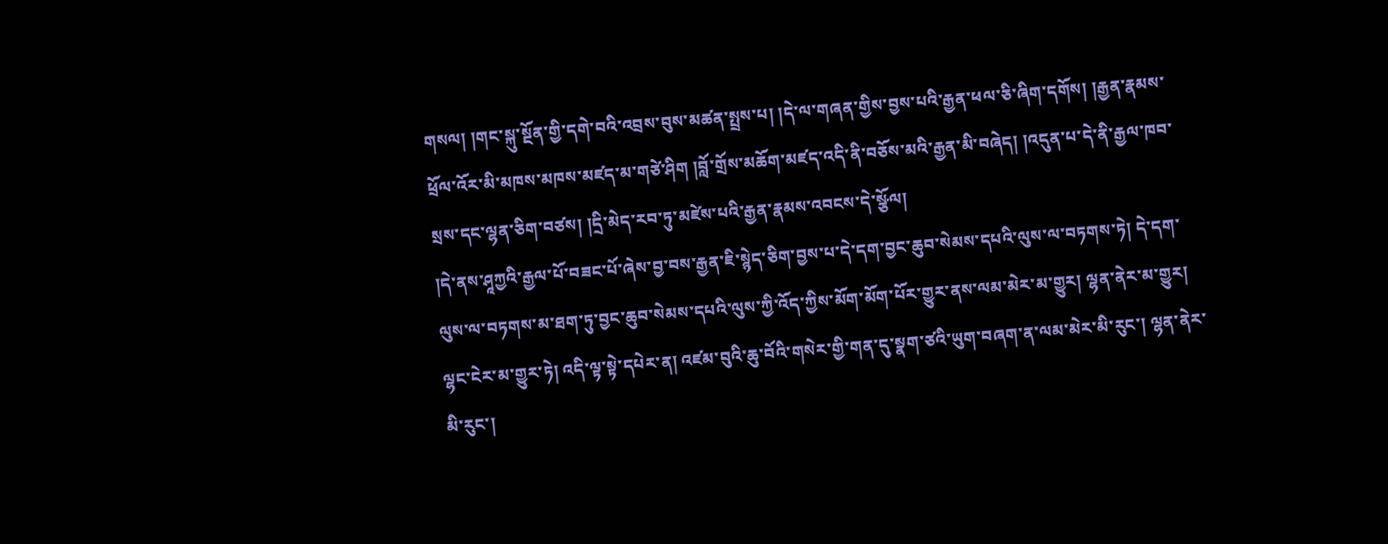གསལ། །གང་སྐུ་སྔོན་གྱི་དགེ་བའི་འབྲས་བུས་མཚན་སྤྲས་པ། །དེ་ལ་གཞན་གྱིས་བྱས་པའི་རྒྱན་ཕལ་ཅི་ཞིག་དགོས། །རྒྱན་རྣམས་ཕྲོལ་འོར་མི་མཁས་མཁས་མཛད་མ་གཙེ་ཤིག །བློ་གྲོས་མཆོག་མཛད་འདི་ནི་བཅོས་མའི་རྒྱན་མི་བཞེད། །འདུན་པ་དེ་ནི་རྒྱལ་ཁབ་སྲས་དང་ལྷན་ཅིག་བཙས། །དྲི་མེད་རབ་ཏུ་མཛེས་པའི་རྒྱན་རྣམས་འབངས་དེ་སྩོལ།
།དེ་ནས་ཤཱཀྱའི་རྒྱལ་པོ་བཟང་པོ་ཞེས་བྱ་བས་རྒྱན་ཇི་སྙེད་ཅིག་བྱས་པ་དེ་དག་བྱང་ཆུབ་སེམས་དཔའི་ལུས་ལ་བཏགས་ཏེ། དེ་དག་ལུས་ལ་བཏགས་མ་ཐག་ཏུ་བྱང་ཆུབ་སེམས་དཔའི་ལུས་ཀྱི་འོད་ཀྱིས་མོག་མོག་པོར་གྱུར་ནས་ལམ་མེར་མ་གྱུར། ལྷན་ནེར་མ་གྱུར། ལྷང་ངེར་མ་གྱུར་ཏེ། འདི་ལྟ་སྟེ་དཔེར་ན། འཛམ་བུའི་ཆུ་བོའི་གསེར་གྱི་གན་དུ་སྣག་ཙའི་ཡུག་བཞག་ན་ལམ་མེར་མི་རུང་། ལྷན་ནེར་མི་རུང་།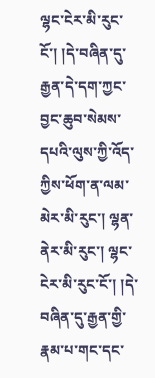ལྷང་ངེར་མི་རུང་ངོ་། །དེ་བཞིན་དུ་རྒྱན་དེ་དག་ཀྱང་བྱང་ཆུབ་སེམས་དཔའི་ལུས་ཀྱི་འོད་ཀྱིས་ཕོག་ན་ལམ་མེར་མི་རུང་། ལྷན་ནེར་མི་རུང་། ལྷང་ངེར་མི་རུང་ངོ་། །དེ་བཞིན་དུ་རྒྱན་གྱི་རྣམ་པ་གང་དང་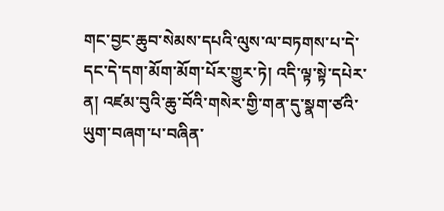གང་བྱང་ཆུབ་སེམས་དཔའི་ལུས་ལ་བཏགས་པ་དེ་དང་དེ་དག་མོག་མོག་པོར་གྱུར་ཏེ། འདི་ལྟ་སྟེ་དཔེར་ན། འཛམ་བུའི་ཆུ་བོའི་གསེར་གྱི་གན་དུ་སྣག་ཙའི་ཡུག་བཞག་པ་བཞིན་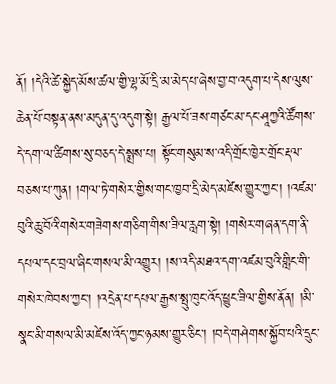ནོ། །དེའི་ཚེ་སྐྱེད་མོས་ཚལ་གྱི་ལྷ་མོ་དྲི་མ་མེད་པ་ཞེས་བྱ་བ་འདུག་པ་དེས་ལུས་ཆེན་པོ་བསྟན་ནས་མདུན་དུ་འདུག་སྟེ། རྒྱལ་པོ་ཟས་གཙང་མ་དང་ཤཱཀྱའི་ཚོགས་དེ་དག་ལ་ཚིགས་སུ་བཅད་དེ་སྨྲས་པ། སྟོང་གསུམ་ས་འདི་གྲོང་ཁྱེར་གྲོང་རྡལ་བཅས་པ་ཀུན། །གལ་ཏེ་གསེར་གྱིས་གང་ཁྱབ་དྲི་མེད་མཛེས་གྱུར་ཀྱང་། །འཛམ་བུའི་ཆུ་བོའི་གསེར་གཟེགས་གཅིག་གིས་ཟིལ་རླག་སྟེ། །གསེར་གཞན་དག་ནི་དཔལ་དང་བྲལ་ཞིང་གསལ་མི་འགྱུར། །ས་འདི་མཐའ་དག་འཛམ་བུའི་གླིང་གི་གསེར་ཁེབས་ཀྱང་། །འདྲེན་པ་དཔལ་རྒྱས་སྤུ་ཁུང་འོད་ཕྱུང་ཟིལ་གྱིས་ནོན། །མི་སྣང་མི་གསལ་མི་མཛེས་འོད་ཀྱང་ཉམས་གྱུར་ཅིང་། །བདེ་གཤེགས་སྐྱོབ་པའི་དྲུང་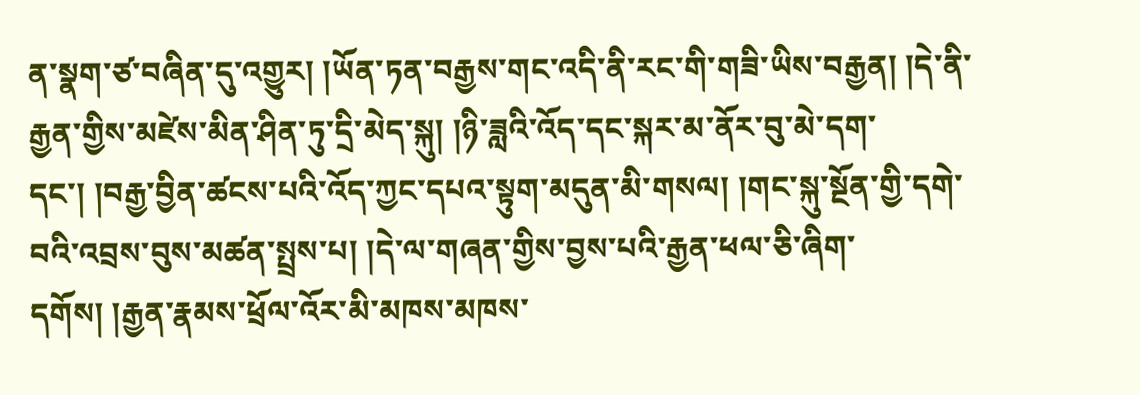ན་སྣག་ཙ་བཞིན་དུ་འགྱུར། །ཡོན་ཏན་བརྒྱས་གང་འདི་ནི་རང་གི་གཟི་ཡིས་བརྒྱན། །དེ་ནི་རྒྱན་གྱིས་མཛེས་མིན་ཤིན་ཏུ་དྲི་མེད་སྐུ། །ཉི་ཟླའི་འོད་དང་སྐར་མ་ནོར་བུ་མེ་དག་དང་། །བརྒྱ་བྱིན་ཚངས་པའི་འོད་ཀྱང་དཔའ་སྟུག་མདུན་མི་གསལ། །གང་སྐུ་སྔོན་གྱི་དགེ་བའི་འབྲས་བུས་མཚན་སྤྲས་པ། །དེ་ལ་གཞན་གྱིས་བྱས་པའི་རྒྱན་ཕལ་ཅི་ཞིག་དགོས། །རྒྱན་རྣམས་ཕྲོལ་འོར་མི་མཁས་མཁས་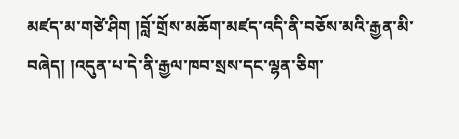མཛད་མ་གཙེ་ཤིག །བློ་གྲོས་མཆོག་མཛད་འདི་ནི་བཅོས་མའི་རྒྱན་མི་བཞེད། །འདུན་པ་དེ་ནི་རྒྱལ་ཁབ་སྲས་དང་ལྷན་ཅིག་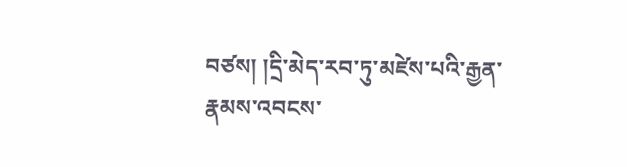བཙས། །དྲི་མེད་རབ་ཏུ་མཛེས་པའི་རྒྱན་རྣམས་འབངས་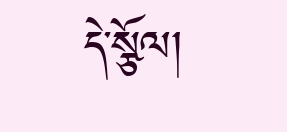དེ་སྩོལ།